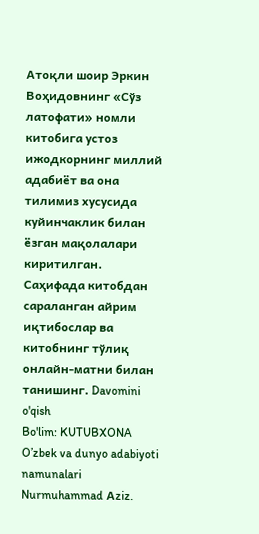Атоқли шоир Эркин Воҳидовнинг «Сўз латофати» номли китобига устоз ижодкорнинг миллий адабиёт ва она тилимиз хусусида куйинчаклик билан ёзган мақолалари киритилган. Саҳифада китобдан сараланган айрим иқтибослар ва китобнинг тўлиқ онлайн-матни билан танишинг. Davomini o'qish
Bo'lim: KUTUBXONA
O’zbek va dunyo adabiyoti namunalari
Nurmuhammad Аziz.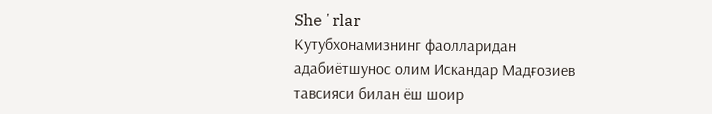Sheʼrlar
Кутубхонамизнинг фаолларидан адабиётшунос олим Искандар Мадғозиев тавсияси билан ёш шоир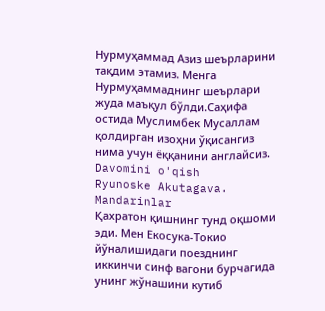Нурмуҳаммад Азиз шеърларини тақдим этамиз. Менга Нурмуҳаммаднинг шеърлари жуда маъқул бўлди.Саҳифа остида Муслимбек Мусаллам қолдирган изоҳни ўқисангиз нима учун ёққанини англайсиз. Davomini o'qish
Ryunoske Akutagava. Mandarinlar
Қахратон қишнинг тунд оқшоми эди. Мен Екосука-Токио йўналишидаги поезднинг иккинчи синф вагони бурчагида унинг жўнашини кутиб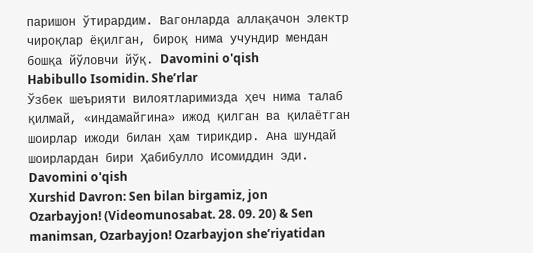паришон ўтирардим. Вагонларда аллақачон электр чироқлар ёқилган, бироқ нима учундир мендан бошқа йўловчи йўқ. Davomini o'qish
Habibullo Isomidin. She’rlar
Ўзбек шеърияти вилоятларимизда ҳеч нима талаб қилмай, «индамайгина» ижод қилган ва қилаётган шоирлар ижоди билан ҳам тирикдир. Ана шундай шоирлардан бири Ҳабибулло Исомиддин эди. Davomini o'qish
Xurshid Davron: Sen bilan birgamiz, jon Ozarbayjon! (Videomunosabat. 28. 09. 20) & Sen manimsan, Ozarbayjon! Ozarbayjon she’riyatidan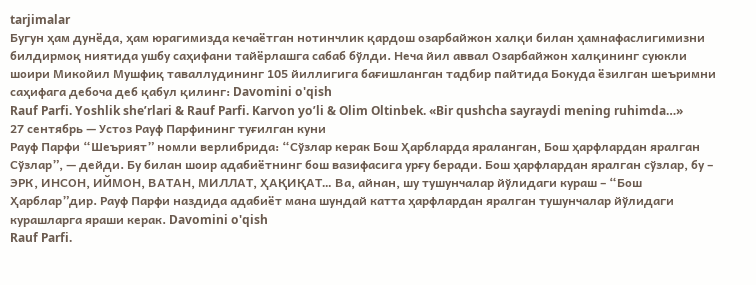tarjimalar
Бугун ҳам дунёда, ҳам юрагимизда кечаётган нотинчлик қардош озарбайжон халқи билан ҳамнафаслигимизни билдирмоқ ниятида ушбу саҳифани тайёрлашга сабаб бўлди. Неча йил аввал Озарбайжон халқининг суюкли шоири Микойил Мушфиқ таваллудининг 105 йиллигига бағишланган тадбир пайтида Бокуда ёзилган шеъримни саҳифага дебоча деб қабул қилинг: Davomini o'qish
Rauf Parfi. Yoshlik she’rlari & Rauf Parfi. Karvon yo’li & Olim Oltinbek. «Bir qushcha sayraydi mening ruhimda…»
27 сентябрь — Устоз Рауф Парфининг туғилган куни
Рауф Парфи “Шеърият” номли верлибрида: “Сўзлар керак Бош Ҳарбларда яраланган, Бош ҳарфлардан яралган Сўзлар”, — дейди. Бу билан шоир адабиётнинг бош вазифасига урғу беради. Бош ҳарфлардан яралган сўзлар, бу – ЭРК, ИНСОН, ИЙМОН, ВАТАН, МИЛЛАТ, ҲАҚИҚАТ… Ва, айнан, шу тушунчалар йўлидаги кураш – “Бош Ҳарблар”дир. Рауф Парфи наздида адабиёт мана шундай катта ҳарфлардан яралган тушунчалар йўлидаги курашларга яраши керак. Davomini o'qish
Rauf Parfi.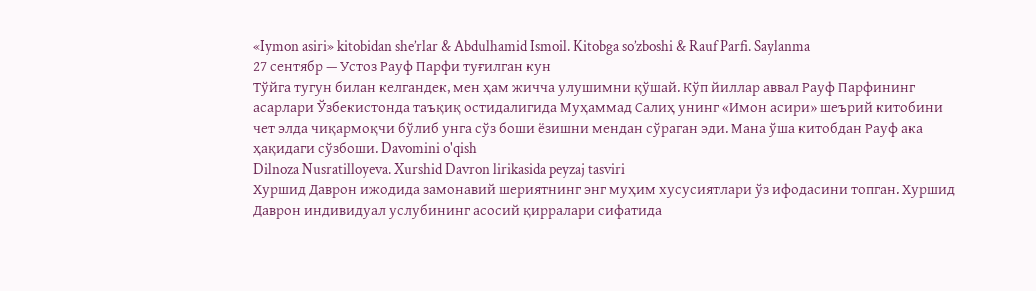«Iymon asiri» kitobidan she’rlar & Abdulhamid Ismoil. Kitobga so’zboshi & Rauf Parfi. Saylanma
27 сентябр — Устоз Рауф Парфи туғилган кун
Тўйга тугун билан келгандек, мен ҳам жичча улушимни қўшай. Кўп йиллар аввал Рауф Парфининг асарлари Ўзбекистонда таъқиқ остидалигида Муҳаммад Салиҳ унинг «Имон асири» шеърий китобини чет элда чиқармоқчи бўлиб унга сўз боши ёзишни мендан сўраган эди. Мана ўша китобдан Рауф ака ҳақидаги сўзбоши. Davomini o'qish
Dilnoza Nusratilloyeva. Xurshid Davron lirikasida peyzaj tasviri
Хуршид Даврон ижодида замонавий шериятнинг энг муҳим хусусиятлари ўз ифодасини топган. Хуршид Даврон индивидуал услубининг асосий қирралари сифатида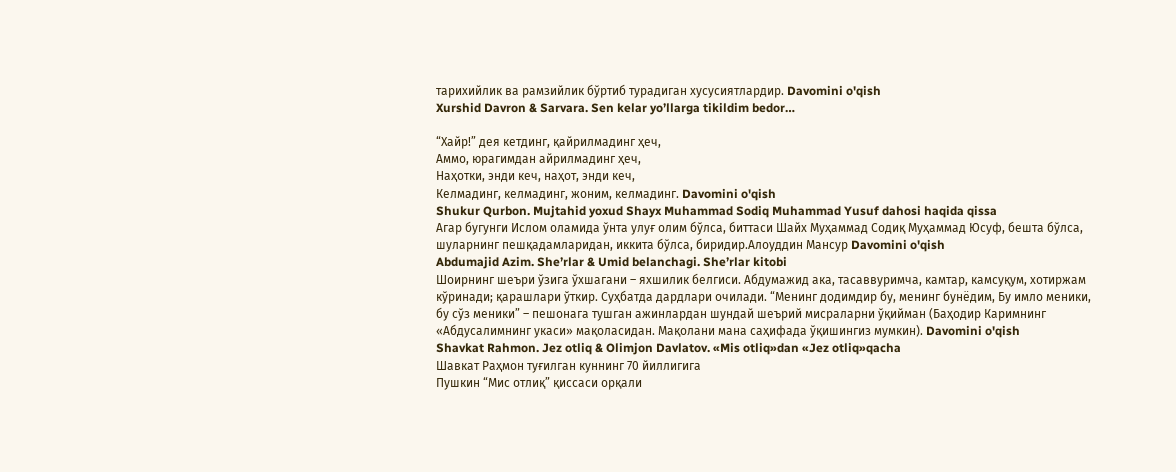тарихийлик ва рамзийлик бўртиб турадиган хусусиятлардир. Davomini o'qish
Xurshid Davron & Sarvara. Sen kelar yo’llarga tikildim bedor…

“Хайр!” дея кетдинг, қайрилмадинг ҳеч,
Аммо, юрагимдан айрилмадинг ҳеч,
Наҳотки, энди кеч, наҳот, энди кеч,
Келмадинг, келмадинг, жоним, келмадинг. Davomini o'qish
Shukur Qurbon. Mujtahid yoxud Shayx Muhammad Sodiq Muhammad Yusuf dahosi haqida qissa
Агар бугунги Ислом оламида ўнта улуғ олим бўлса, биттаси Шайх Муҳаммад Содиқ Муҳаммад Юсуф, бешта бўлса, шуларнинг пешқадамларидан, иккита бўлса, биридир.Алоуддин Мансур Davomini o'qish
Abdumajid Azim. She’rlar & Umid belanchagi. She’rlar kitobi
Шоирнинг шеъри ўзига ўхшагани – яхшилик белгиси. Абдумажид ака, тасаввуримча, камтар, камсуқум, хотиржам кўринади; қарашлари ўткир. Суҳбатда дардлари очилади. “Менинг додимдир бу, менинг бунёдим, Бу имло меники, бу сўз меники” – пешонага тушган ажинлардан шундай шеърий мисраларни ўқийман (Баҳодир Каримнинг «Абдусалимнинг укаси» мақоласидан. Мақолани мана саҳифада ўқишингиз мумкин). Davomini o'qish
Shavkat Rahmon. Jez otliq & Olimjon Davlatov. «Mis otliq»dan «Jez otliq»qacha
Шавкат Раҳмон туғилган куннинг 70 йиллигига
Пушкин “Мис отлиқ” қиссаси орқали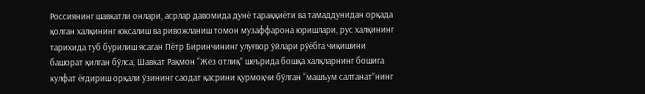Россиянинг шавкатли онлари, асрлар давомида дунё тараққиёти ва тамаддунидан орқада қолган халқининг юксалиш ва ривожланиш томон музаффарона юришлари, рус халқининг тарихида туб бурилиш ясаган Пётр Биринчининг улуғвор ўйлари рўёбга чиқишини башорат қилган бўлса, Шавкат Рақмон “Жез отлиқ” шеърида бошқа халқларнинг бошига кулфат ёғдириш орқали ўзининг саодат қасрини қурмоқчи бўлган “машъум салтанат”нинг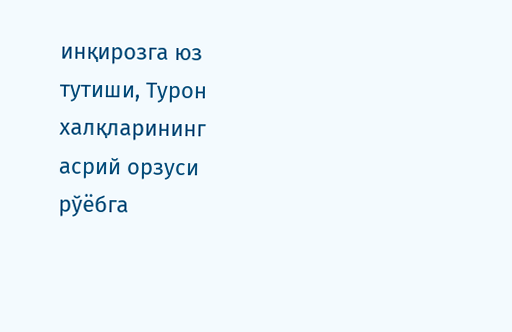инқирозга юз тутиши, Турон халқларининг асрий орзуси рўёбга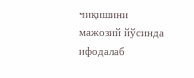чиқишини мажозий йўсинда ифодалаб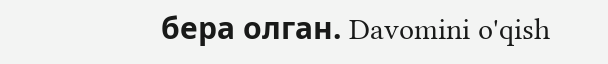бера олган. Davomini o'qish